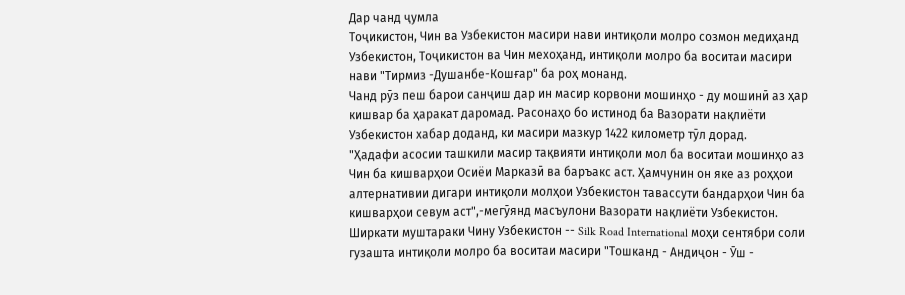Дар чанд ҷумла
Тоҷикистон, Чин ва Узбекистон масири нави интиқоли молро созмон медиҳанд
Узбекистон, Тоҷикистон ва Чин мехоҳанд, интиқоли молро ба воситаи масири нави "Тирмиз -Душанбе-Кошғар" ба роҳ монанд.
Чанд рӯз пеш барои санҷиш дар ин масир корвони мошинҳо - ду мошинӣ аз ҳар кишвар ба ҳаракат даромад. Расонаҳо бо истинод ба Вазорати нақлиёти Узбекистон хабар доданд, ки масири мазкур 1422 километр тӯл дорад.
"Ҳадафи асосии ташкили масир тақвияти интиқоли мол ба воситаи мошинҳо аз Чин ба кишварҳои Осиёи Марказӣ ва баръакс аст. Ҳамчунин он яке аз роҳҳои алтернативии дигари интиқоли молҳои Узбекистон тавассути бандарҳои Чин ба кишварҳои севум аст",-мегӯянд масъулони Вазорати нақлиёти Узбекистон.
Ширкати муштараки Чину Узбекистон -- Silk Road International моҳи сентябри соли гузашта интиқоли молро ба воситаи масири "Тошканд - Андиҷон - Ӯш -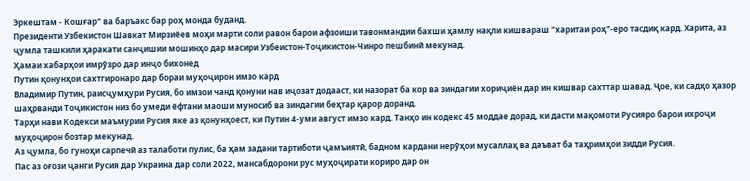Эркештам - Кошғар" ва баръакс бар роҳ монда буданд.
Президенти Узбекистон Шавкат Мирзиёев моҳи марти соли равон барои афзоиши тавонмандии бахши ҳамлу нақли кишвараш "харитаи роҳ"-еро тасдиқ кард. Харита, аз ҷумла ташкили ҳаракати санҷишии мошинҳо дар масири Узбеистон-Тоҷикистон-Чинро пешбинӣ мекунад.
Ҳамаи хабарҳои имрӯзро дар инҷо бихонед
Путин қонунҳои сахтгиронаро дар бораи муҳоҷирон имзо кард
Владимир Путин, раисҷумҳури Русия, бо имзои чанд қонуни нав иҷозат додааст, ки назорат ба кор ва зиндагии хориҷиён дар ин кишвар сахттар шавад. Ҷое, ки садҳо ҳазор шаҳрванди Тоҷикистон низ бо умеди ёфтани маоши муносиб ва зиндагии беҳтар қарор доранд.
Тарҳи нави Кодекси маъмурии Русия яке аз қонунҳоест, ки Путин 4-уми август имзо кард. Танҳо ин кодекс 45 моддае дорад, ки дасти мақомоти Русияро барои ихроҷи муҳоҷирон бозтар мекунад.
Аз ҷумла, бо гуноҳи сарпечӣ аз талаботи пулис, ба ҳам задани тартиботи ҷамъиятӣ, бадном кардани нерӯҳои мусаллаҳ ва даъват ба таҳримҳои зидди Русия.
Пас аз оғози ҷанги Русия дар Украина дар соли 2022, мансабдорони рус муҳоҷирати кориро дар он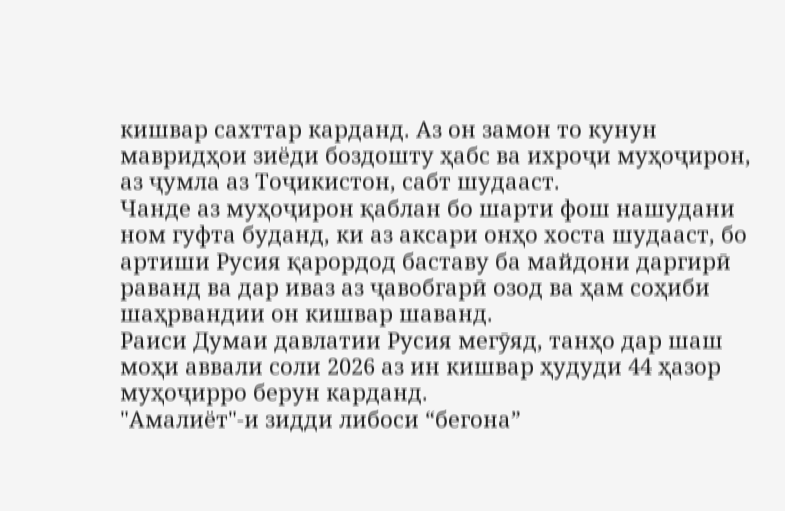кишвар сахттар карданд. Аз он замон то кунун мавридҳои зиёди боздошту ҳабс ва ихроҷи муҳоҷирон, аз ҷумла аз Тоҷикистон, сабт шудааст.
Чанде аз муҳоҷирон қаблан бо шарти фош нашудани ном гуфта буданд, ки аз аксари онҳо хоста шудааст, бо артиши Русия қарордод баставу ба майдони даргирӣ раванд ва дар иваз аз ҷавобгарӣ озод ва ҳам соҳиби шаҳрвандии он кишвар шаванд.
Раиси Думаи давлатии Русия мегӯяд, танҳо дар шаш моҳи аввали соли 2026 аз ин кишвар ҳудуди 44 ҳазор муҳоҷирро берун карданд.
"Амалиёт"-и зидди либоси “бегона”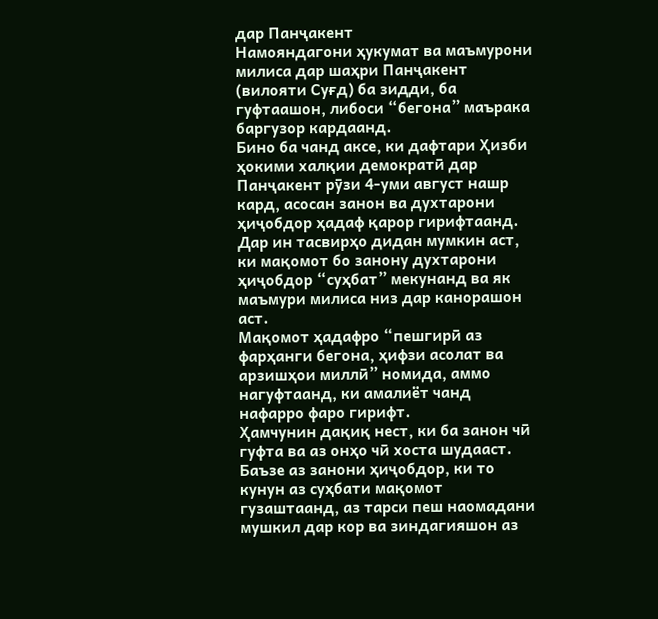дар Панҷакент
Намояндагони ҳукумат ва маъмурони милиса дар шаҳри Панҷакент (вилояти Суғд) ба зидди, ба гуфтаашон, либоси “бегона” маърака баргузор кардаанд.
Бино ба чанд аксе, ки дафтари Ҳизби ҳокими халқии демократӣ дар Панҷакент рӯзи 4-уми август нашр кард, асосан занон ва духтарони ҳиҷобдор ҳадаф қарор гирифтаанд.
Дар ин тасвирҳо дидан мумкин аст, ки мақомот бо занону духтарони ҳиҷобдор “суҳбат” мекунанд ва як маъмури милиса низ дар канорашон аст.
Мақомот ҳадафро “пешгирӣ аз фарҳанги бегона, ҳифзи асолат ва арзишҳои миллӣ” номида, аммо нагуфтаанд, ки амалиёт чанд нафарро фаро гирифт.
Ҳамчунин дақиқ нест, ки ба занон чӣ гуфта ва аз онҳо чӣ хоста шудааст.
Баъзе аз занони ҳиҷобдор, ки то кунун аз суҳбати мақомот гузаштаанд, аз тарси пеш наомадани мушкил дар кор ва зиндагияшон аз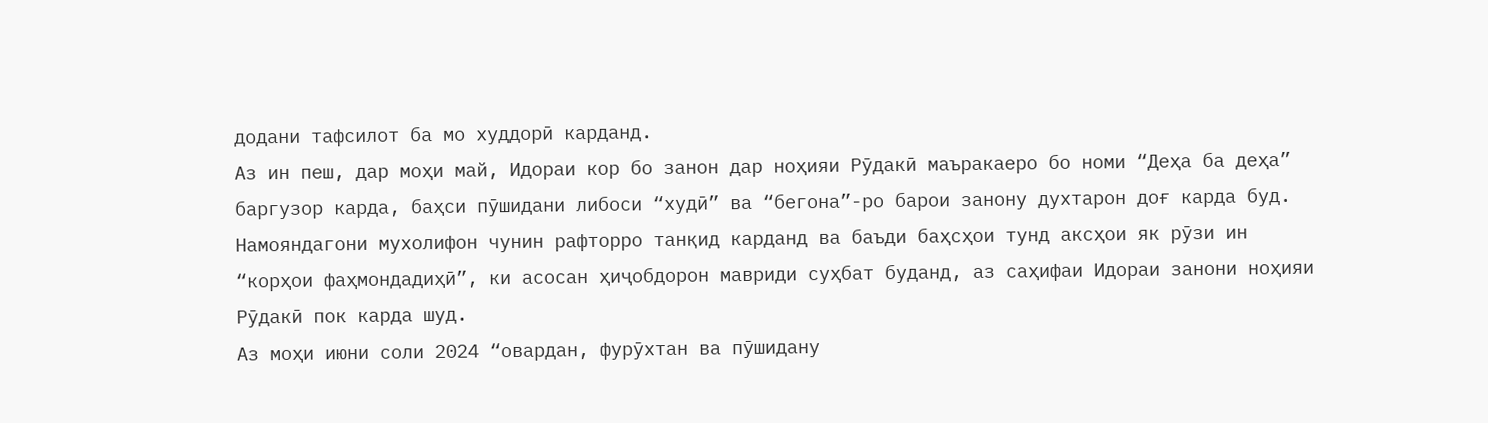додани тафсилот ба мо худдорӣ карданд.
Аз ин пеш, дар моҳи май, Идораи кор бо занон дар ноҳияи Рӯдакӣ маъракаеро бо номи “Деҳа ба деҳа” баргузор карда, баҳси пӯшидани либоси “худӣ” ва “бегона”-ро барои занону духтарон доғ карда буд.
Намояндагони мухолифон чунин рафторро танқид карданд ва баъди баҳсҳои тунд аксҳои як рӯзи ин “корҳои фаҳмондадиҳӣ”, ки асосан ҳиҷобдорон мавриди суҳбат буданд, аз саҳифаи Идораи занони ноҳияи Рӯдакӣ пок карда шуд.
Аз моҳи июни соли 2024 “овардан, фурӯхтан ва пӯшидану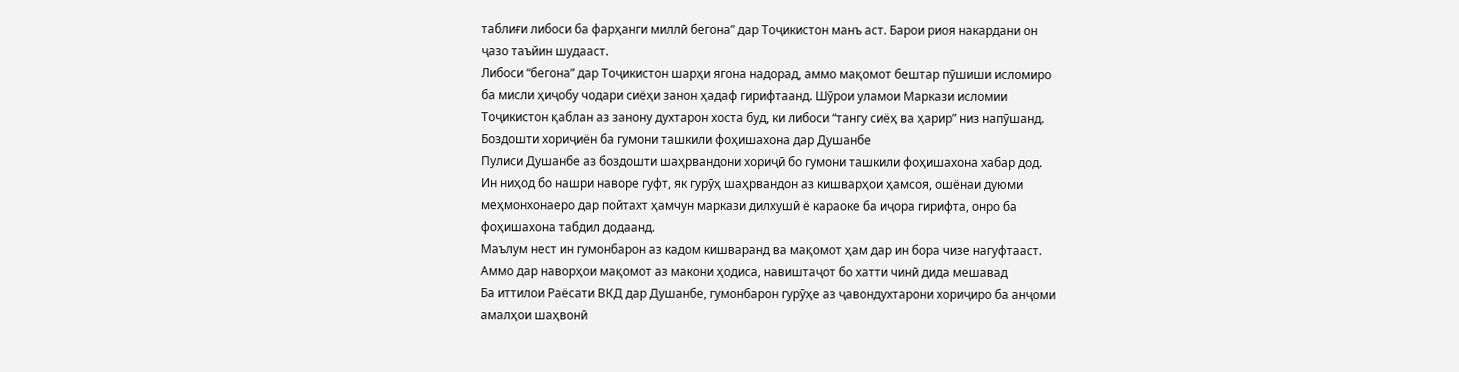таблиғи либоси ба фарҳанги миллӣ бегона” дар Тоҷикистон манъ аст. Барои риоя накардани он ҷазо таъйин шудааст.
Либоси “бегона” дар Тоҷикистон шарҳи ягона надорад, аммо мақомот бештар пӯшиши исломиро ба мисли ҳиҷобу чодари сиёҳи занон ҳадаф гирифтаанд. Шӯрои уламои Маркази исломии Тоҷикистон қаблан аз занону духтарон хоста буд, ки либоси “тангу сиёҳ ва ҳарир” низ напӯшанд.
Боздошти хориҷиён ба гумони ташкили фоҳишахона дар Душанбе
Пулиси Душанбе аз боздошти шаҳрвандони хориҷӣ бо гумони ташкили фоҳишахона хабар дод.
Ин ниҳод бо нашри наворе гуфт, як гурӯҳ шаҳрвандон аз кишварҳои ҳамсоя, ошёнаи дуюми меҳмонхонаеро дар пойтахт ҳамчун маркази дилхушӣ ё караоке ба иҷора гирифта, онро ба фоҳишахона табдил додаанд.
Маълум нест ин гумонбарон аз кадом кишваранд ва мақомот ҳам дар ин бора чизе нагуфтааст. Аммо дар наворҳои мақомот аз макони ҳодиса, навиштаҷот бо хатти чинӣ дида мешавад
Ба иттилои Раёсати ВКД дар Душанбе, гумонбарон гурӯҳе аз ҷавондухтарони хориҷиро ба анҷоми амалҳои шаҳвонӣ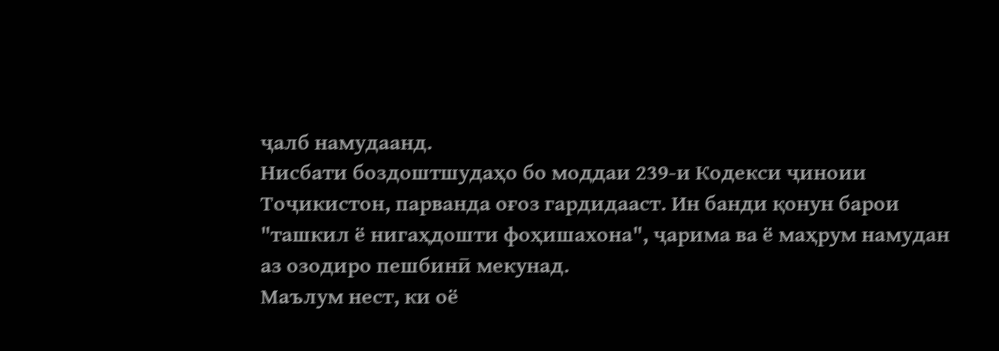ҷалб намудаанд.
Нисбати боздоштшудаҳо бо моддаи 239-и Кодекси ҷиноии Тоҷикистон, парванда оғоз гардидааст. Ин банди қонун барои "ташкил ё нигаҳдошти фоҳишахона", ҷарима ва ё маҳрум намудан аз озодиро пешбинӣ мекунад.
Маълум нест, ки оё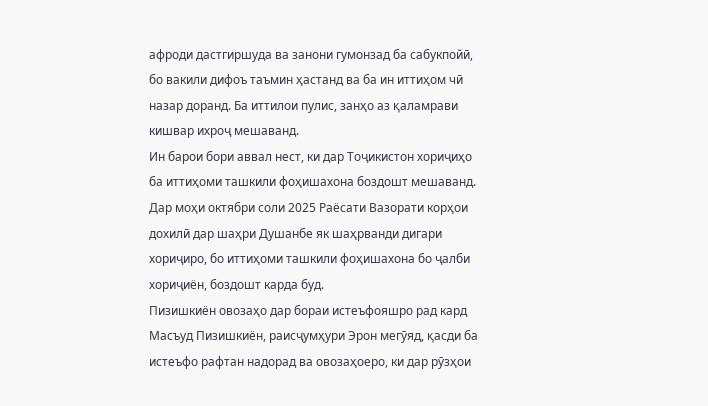афроди дастгиршуда ва занони гумонзад ба сабукпойӣ, бо вакили дифоъ таъмин ҳастанд ва ба ин иттиҳом чӣ назар доранд. Ба иттилои пулис, занҳо аз қаламрави кишвар ихроҷ мешаванд.
Ин барои бори аввал нест, ки дар Тоҷикистон хориҷиҳо ба иттиҳоми ташкили фоҳишахона боздошт мешаванд.
Дар моҳи октябри соли 2025 Раёсати Вазорати корҳои дохилӣ дар шаҳри Душанбе як шаҳрванди дигари хориҷиро, бо иттиҳоми ташкили фоҳишахона бо ҷалби хориҷиён, боздошт карда буд.
Пизишкиён овозаҳо дар бораи истеъфояшро рад кард
Масъуд Пизишкиён, раисҷумҳури Эрон мегӯяд, қасди ба истеъфо рафтан надорад ва овозаҳоеро, ки дар рӯзҳои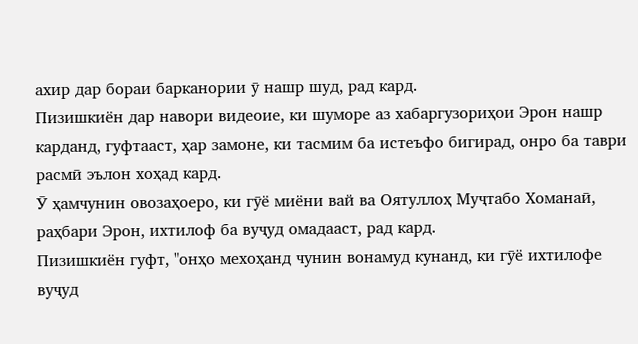ахир дар бораи барканории ӯ нашр шуд, рад кард.
Пизишкиён дар навори видеоие, ки шуморе аз хабаргузориҳои Эрон нашр карданд, гуфтааст, ҳар замоне, ки тасмим ба истеъфо бигирад, онро ба таври расмӣ эълон хоҳад кард.
Ӯ ҳамчунин овозаҳоеро, ки гӯё миёни вай ва Оятуллоҳ Муҷтабо Хоманаӣ, раҳбари Эрон, ихтилоф ба вуҷуд омадааст, рад кард.
Пизишкиён гуфт, "онҳо мехоҳанд чунин вонамуд кунанд, ки гӯё ихтилофе вуҷуд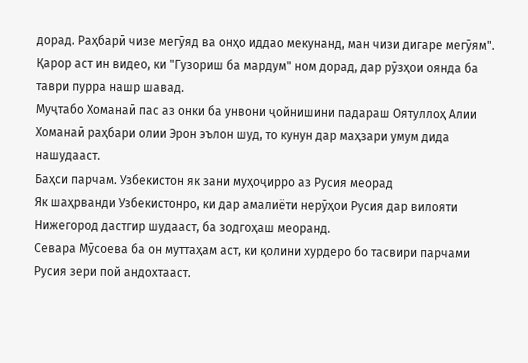дорад. Раҳбарӣ чизе мегӯяд ва онҳо иддао мекунанд, ман чизи дигаре мегӯям".
Қарор аст ин видео, ки "Гузориш ба мардум" ном дорад, дар рӯзҳои оянда ба таври пурра нашр шавад.
Муҷтабо Хоманаӣ пас аз онки ба унвони ҷойнишини падараш Оятуллоҳ Алии Хоманаӣ раҳбари олии Эрон эълон шуд, то кунун дар маҳзари умум дида нашудааст.
Баҳси парчам. Узбекистон як зани муҳоҷирро аз Русия меорад
Як шаҳрванди Узбекистонро, ки дар амалиёти нерӯҳои Русия дар вилояти Нижегород дастгир шудааст, ба зодгоҳаш меоранд.
Севара Мӯсоева ба он муттаҳам аст, ки қолини хурдеро бо тасвири парчами Русия зери пой андохтааст.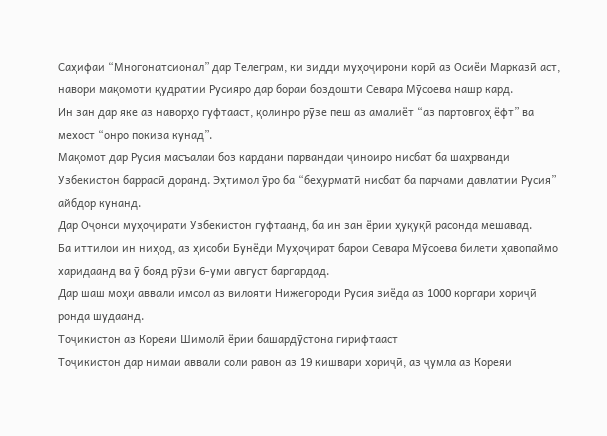Саҳифаи “Многонатсионал” дар Телеграм, ки зидди муҳоҷирони корӣ аз Осиёи Марказӣ аст, навори мақомоти қудратии Русияро дар бораи боздошти Севара Мӯсоева нашр кард.
Ин зан дар яке аз наворҳо гуфтааст, қолинро рӯзе пеш аз амалиёт “аз партовгоҳ ёфт” ва мехост “онро покиза кунад”.
Мақомот дар Русия масъалаи боз кардани парвандаи ҷиноиро нисбат ба шаҳрванди Узбекистон баррасӣ доранд. Эҳтимол ӯро ба “беҳурматӣ нисбат ба парчами давлатии Русия” айбдор кунанд.
Дар Оҷонси муҳоҷирати Узбекистон гуфтаанд, ба ин зан ёрии ҳуқуқӣ расонда мешавад.
Ба иттилои ин ниҳод, аз ҳисоби Бунёди Муҳоҷират барои Севара Мӯсоева билети ҳавопаймо харидаанд ва ӯ бояд рӯзи 6-уми август баргардад.
Дар шаш моҳи аввали имсол аз вилояти Нижегороди Русия зиёда аз 1000 коргари хориҷӣ ронда шудаанд.
Тоҷикистон аз Кореяи Шимолӣ ёрии башардӯстона гирифтааст
Тоҷикистон дар нимаи аввали соли равон аз 19 кишвари хориҷӣ, аз ҷумла аз Кореяи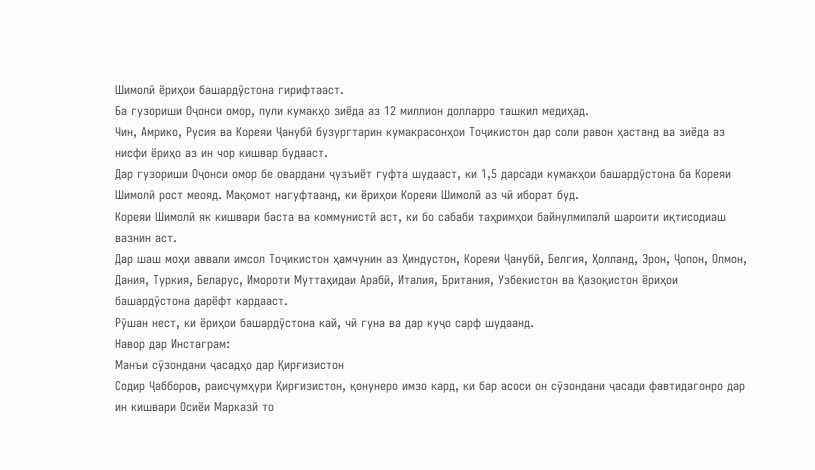Шимолӣ ёриҳои башардӯстона гирифтааст.
Ба гузориши Оҷонси омор, пули кумакҳо зиёда аз 12 миллион долларро ташкил медиҳад.
Чин, Амрико, Русия ва Кореяи Ҷанубӣ бузургтарин кумакрасонҳои Тоҷикистон дар соли равон ҳастанд ва зиёда аз нисфи ёриҳо аз ин чор кишвар будааст.
Дар гузориши Оҷонси омор бе овардани ҷузъиёт гуфта шудааст, ки 1,5 дарсади кумакҳои башардӯстона ба Кореяи Шимолӣ рост меояд. Мақомот нагуфтаанд, ки ёриҳои Кореяи Шимолӣ аз чӣ иборат буд.
Кореяи Шимолӣ як кишвари баста ва коммунистӣ аст, ки бо сабаби таҳримҳои байнулмилалӣ шароити иқтисодиаш вазнин аст.
Дар шаш моҳи аввали имсол Тоҷикистон ҳамчунин аз Ҳиндустон, Кореяи Ҷанубӣ, Белгия, Ҳолланд, Эрон, Ҷопон, Олмон, Дания, Туркия, Беларус, Имороти Муттаҳидаи Арабӣ, Италия, Британия, Узбекистон ва Қазоқистон ёриҳои башардӯстона дарёфт кардааст.
Рӯшан нест, ки ёриҳои башардӯстона кай, чӣ гуна ва дар куҷо сарф шудаанд.
Навор дар Инстаграм:
Манъи сӯзондани ҷасадҳо дар Қирғизистон
Содир Ҷабборов, раисҷумҳури Қирғизистон, қонунеро имзо кард, ки бар асоси он сӯзондани ҷасади фавтидагонро дар ин кишвари Осиёи Марказӣ то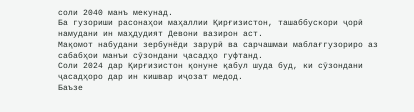соли 2040 манъ мекунад.
Ба гузориши расонаҳои маҳаллии Қирғизистон, ташаббускори ҷорӣ намудани ин маҳдудият Девони вазирон аст.
Мақомот набудани зербунёди зарурӣ ва сарчашмаи маблағгузориро аз сабабҳои манъи сӯзондани ҷасадҳо гуфтанд.
Соли 2024 дар Қирғизистон қонуне қабул шуда буд, ки сӯзондани ҷасадҳоро дар ин кишвар иҷозат медод.
Баъзе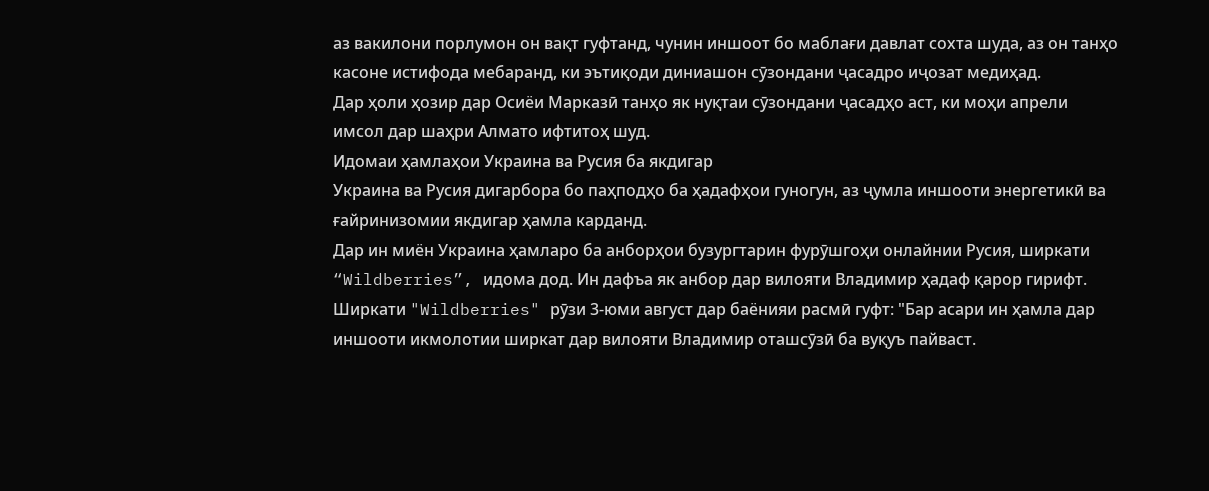аз вакилони порлумон он вақт гуфтанд, чунин иншоот бо маблағи давлат сохта шуда, аз он танҳо касоне истифода мебаранд, ки эътиқоди диниашон сӯзондани ҷасадро иҷозат медиҳад.
Дар ҳоли ҳозир дар Осиёи Марказӣ танҳо як нуқтаи сӯзондани ҷасадҳо аст, ки моҳи апрели имсол дар шаҳри Алмато ифтитоҳ шуд.
Идомаи ҳамлаҳои Украина ва Русия ба якдигар
Украина ва Русия дигарбора бо паҳподҳо ба ҳадафҳои гуногун, аз ҷумла иншооти энергетикӣ ва ғайринизомии якдигар ҳамла карданд.
Дар ин миён Украина ҳамларо ба анборҳои бузургтарин фурӯшгоҳи онлайнии Русия, ширкати “Wildberries”, идома дод. Ин дафъа як анбор дар вилояти Владимир ҳадаф қарор гирифт.
Ширкати "Wildberries" рӯзи 3-юми август дар баёнияи расмӣ гуфт: "Бар асари ин ҳамла дар иншооти икмолотии ширкат дар вилояти Владимир оташсӯзӣ ба вуқуъ пайваст.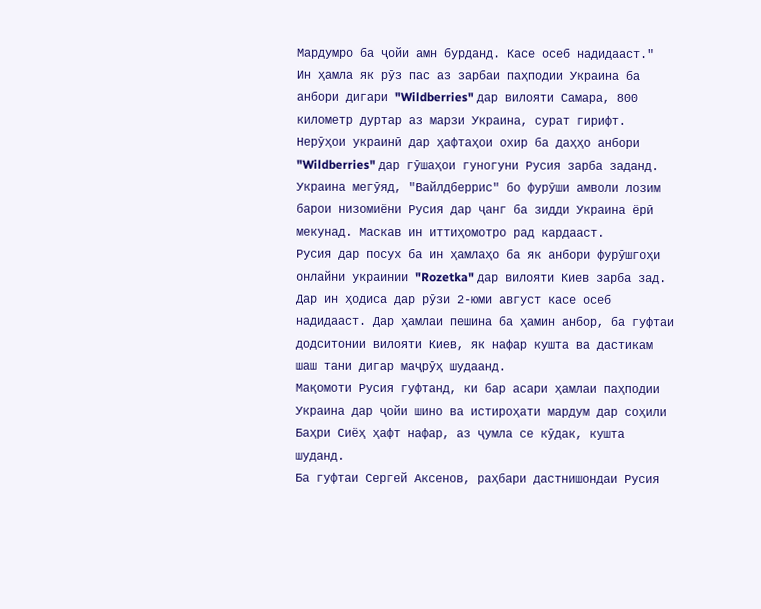Мардумро ба ҷойи амн бурданд. Касе осеб надидааст."
Ин ҳамла як рӯз пас аз зарбаи паҳподии Украина ба анбори дигари "Wildberries" дар вилояти Самара, 800 километр дуртар аз марзи Украина, сурат гирифт.
Нерӯҳои украинӣ дар ҳафтаҳои охир ба даҳҳо анбори "Wildberries" дар гӯшаҳои гуногуни Русия зарба заданд. Украина мегӯяд, "Вайлдберрис" бо фурӯши амволи лозим барои низомиёни Русия дар ҷанг ба зидди Украина ёрӣ мекунад. Маскав ин иттиҳомотро рад кардааст.
Русия дар посух ба ин ҳамлаҳо ба як анбори фурӯшгоҳи онлайни украинии "Rozetka" дар вилояти Киев зарба зад. Дар ин ҳодиса дар рӯзи 2-юми август касе осеб надидааст. Дар ҳамлаи пешина ба ҳамин анбор, ба гуфтаи додситонии вилояти Киев, як нафар кушта ва дастикам шаш тани дигар маҷрӯҳ шудаанд.
Мақомоти Русия гуфтанд, ки бар асари ҳамлаи паҳподии Украина дар ҷойи шино ва истироҳати мардум дар соҳили Баҳри Сиёҳ ҳафт нафар, аз ҷумла се кӯдак, кушта шуданд.
Ба гуфтаи Сергей Аксенов, раҳбари дастнишондаи Русия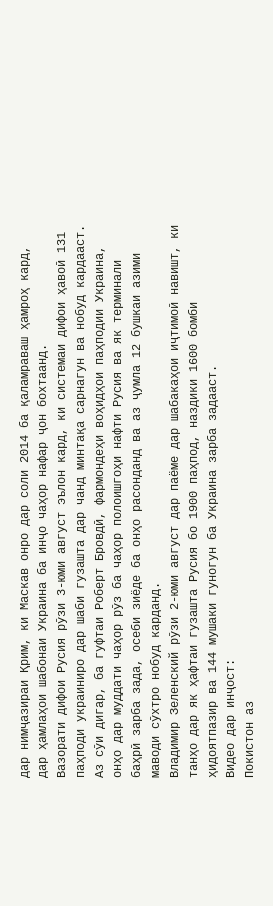дар нимҷазираи Қрим, ки Маскав онро дар соли 2014 ба қаламраваш ҳамроҳ кард, дар ҳамлаҳои шабонаи Украина ба инҷо чаҳор нафар ҷон бохтаанд.
Вазорати дифои Русия рӯзи 3-юми август эълон кард, ки системаи дифои ҳавоӣ 131 паҳподи украиниро дар шаби гузашта дар чанд минтақа сарнагун ва нобуд кардааст.
Аз сӯи дигар, ба гуфтаи Роберт Бровдӣ, фармондеҳи воҳидҳои паҳподии Украина, онҳо дар муддати чаҳор рӯз ба чаҳор полоишгоҳи нафти Русия ва як терминали баҳрӣ зарба зада, осеби зиёде ба онҳо расонданд ва аз ҷумла 12 бушкаи азими маводи сӯхтро нобуд карданд.
Владимир Зеленский рӯзи 2-юми август дар паёме дар шабакаҳои иҷтимоӣ навишт, ки танҳо дар як ҳафтаи гузашта Русия бо 1900 паҳпод, наздики 1600 бомби ҳидоятпазир ва 144 мушаки гуногун ба Украина зарба задааст.
Видео дар инҷост:
Покистон аз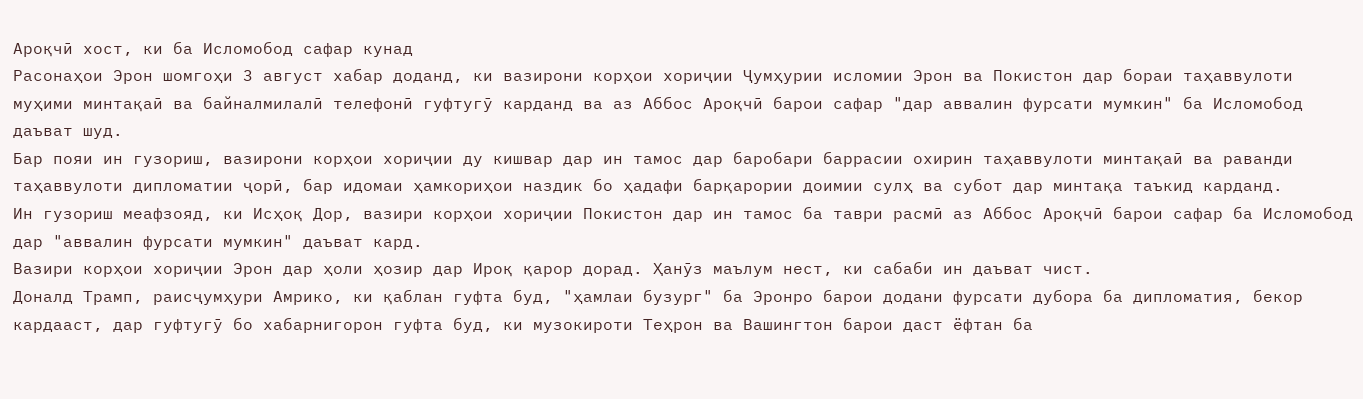Ароқчӣ хост, ки ба Исломобод сафар кунад
Расонаҳои Эрон шомгоҳи 3 август хабар доданд, ки вазирони корҳои хориҷии Ҷумҳурии исломии Эрон ва Покистон дар бораи таҳаввулоти муҳими минтақаӣ ва байналмилалӣ телефонӣ гуфтугӯ карданд ва аз Аббос Ароқчӣ барои сафар "дар аввалин фурсати мумкин" ба Исломобод даъват шуд.
Бар пояи ин гузориш, вазирони корҳои хориҷии ду кишвар дар ин тамос дар баробари баррасии охирин таҳаввулоти минтақаӣ ва раванди таҳаввулоти дипломатии ҷорӣ, бар идомаи ҳамкориҳои наздик бо ҳадафи барқарории доимии сулҳ ва субот дар минтақа таъкид карданд.
Ин гузориш меафзояд, ки Исҳоқ Дор, вазири корҳои хориҷии Покистон дар ин тамос ба таври расмӣ аз Аббос Ароқчӣ барои сафар ба Исломобод дар "аввалин фурсати мумкин" даъват кард.
Вазири корҳои хориҷии Эрон дар ҳоли ҳозир дар Ироқ қарор дорад. Ҳанӯз маълум нест, ки сабаби ин даъват чист.
Доналд Трамп, раисҷумҳури Амрико, ки қаблан гуфта буд, "ҳамлаи бузург" ба Эронро барои додани фурсати дубора ба дипломатия, бекор кардааст, дар гуфтугӯ бо хабарнигорон гуфта буд, ки музокироти Теҳрон ва Вашингтон барои даст ёфтан ба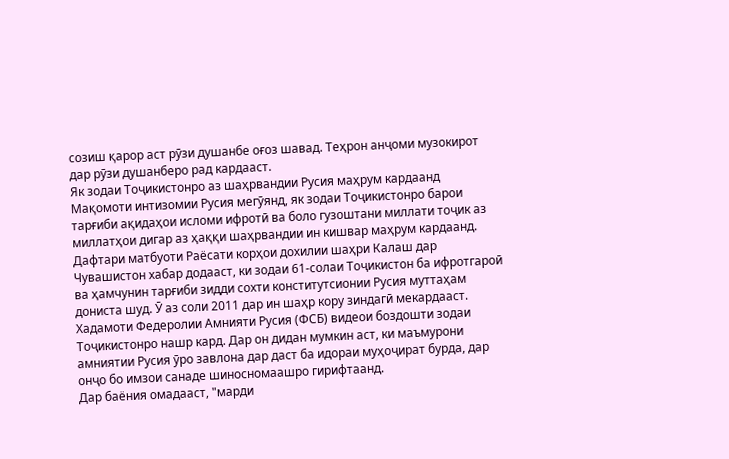созиш қарор аст рӯзи душанбе оғоз шавад. Теҳрон анҷоми музокирот дар рӯзи душанберо рад кардааст.
Як зодаи Тоҷикистонро аз шаҳрвандии Русия маҳрум кардаанд
Мақомоти интизомии Русия мегӯянд, як зодаи Тоҷикистонро барои тарғиби ақидаҳои исломи ифротӣ ва боло гузоштани миллати тоҷик аз миллатҳои дигар аз ҳаққи шаҳрвандии ин кишвар маҳрум кардаанд.
Дафтари матбуоти Раёсати корҳои дохилии шаҳри Калаш дар Чувашистон хабар додааст, ки зодаи 61-солаи Тоҷикистон ба ифротгароӣ ва ҳамчунин тарғиби зидди сохти конститутсионии Русия муттаҳам дониста шуд. Ӯ аз соли 2011 дар ин шаҳр кору зиндагӣ мекардааст.
Хадамоти Федеролии Амнияти Русия (ФСБ) видеои боздошти зодаи Тоҷикистонро нашр кард. Дар он дидан мумкин аст, ки маъмурони амниятии Русия ӯро завлона дар даст ба идораи муҳоҷират бурда, дар онҷо бо имзои санаде шиносномаашро гирифтаанд.
Дар баёния омадааст, "марди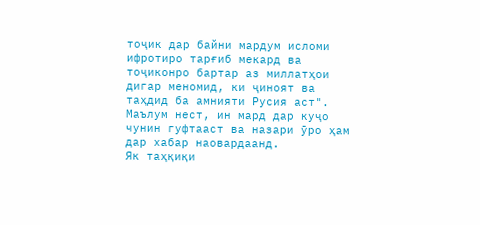тоҷик дар байни мардум исломи ифротиро тарғиб мекард ва тоҷиконро бартар аз миллатҳои дигар меномид, ки ҷиноят ва таҳдид ба амнияти Русия аст".
Маълум нест, ин мард дар куҷо чунин гуфтааст ва назари ӯро ҳам дар хабар наовардаанд.
Як таҳқиқи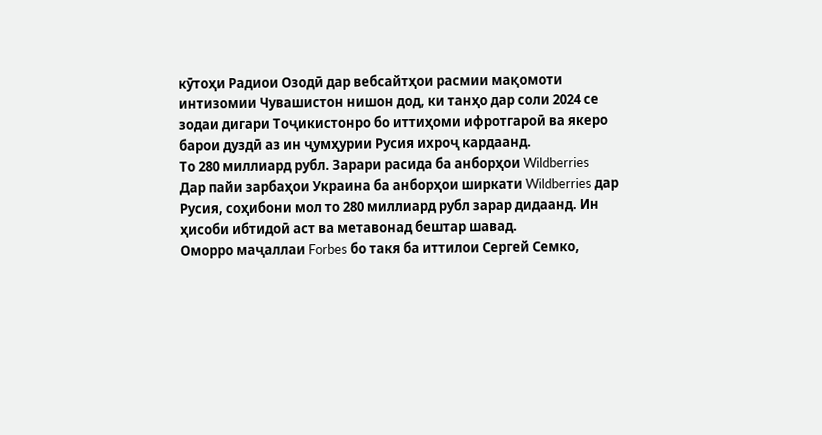кӯтоҳи Радиои Озодӣ дар вебсайтҳои расмии мақомоти интизомии Чувашистон нишон дод, ки танҳо дар соли 2024 се зодаи дигари Тоҷикистонро бо иттиҳоми ифротгароӣ ва якеро барои дуздӣ аз ин ҷумҳурии Русия ихроҷ кардаанд.
То 280 миллиард рубл. Зарари расида ба анборҳои Wildberries
Дар пайи зарбаҳои Украина ба анборҳои ширкати Wildberries дар Русия, соҳибони мол то 280 миллиард рубл зарар дидаанд. Ин ҳисоби ибтидоӣ аст ва метавонад бештар шавад.
Оморро маҷаллаи Forbes бо такя ба иттилои Сергей Семко,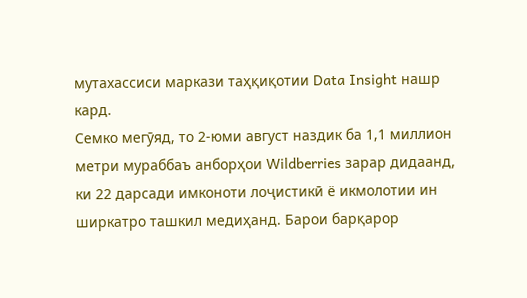мутахассиси маркази таҳқиқотии Data Insight нашр кард.
Семко мегӯяд, то 2-юми август наздик ба 1,1 миллион метри мураббаъ анборҳои Wildberries зарар дидаанд, ки 22 дарсади имконоти лоҷистикӣ ё икмолотии ин ширкатро ташкил медиҳанд. Барои барқарор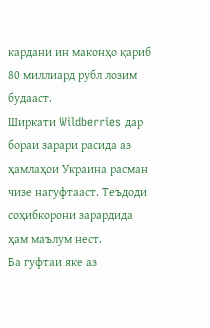кардани ин маконҳо қариб 80 миллиард рубл лозим будааст.
Ширкати Wildberries дар бораи зарари расида аз ҳамлаҳои Украина расман чизе нагуфтааст. Теъдоди соҳибкорони зарардида ҳам маълум нест.
Ба гуфтаи яке аз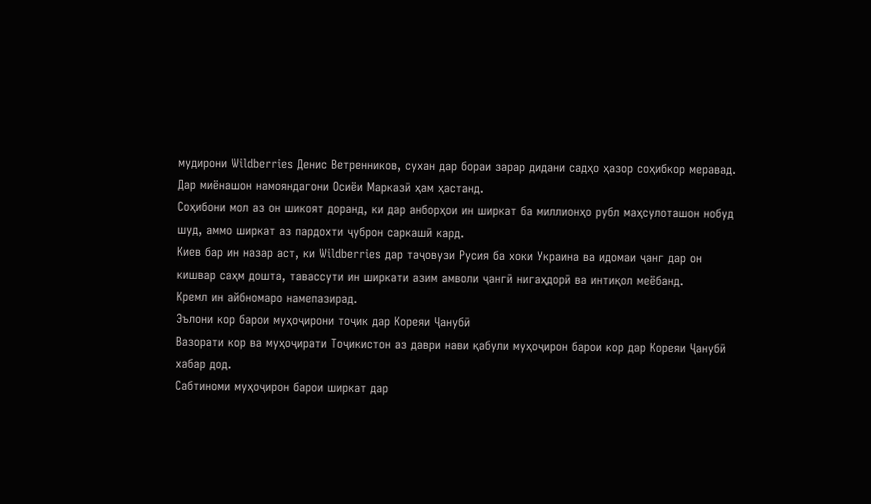мудирони Wildberries Денис Ветренников, сухан дар бораи зарар дидани садҳо ҳазор соҳибкор меравад. Дар миёнашон намояндагони Осиёи Марказӣ ҳам ҳастанд.
Соҳибони мол аз он шикоят доранд, ки дар анборҳои ин ширкат ба миллионҳо рубл маҳсулоташон нобуд шуд, аммо ширкат аз пардохти ҷуброн саркашӣ кард.
Киев бар ин назар аст, ки Wildberries дар таҷовузи Русия ба хоки Украина ва идомаи ҷанг дар он кишвар саҳм дошта, тавассути ин ширкати азим амволи ҷангӣ нигаҳдорӣ ва интиқол меёбанд.
Кремл ин айбномаро намепазирад.
Эълони кор барои муҳоҷирони тоҷик дар Кореяи Ҷанубӣ
Вазорати кор ва муҳоҷирати Тоҷикистон аз даври нави қабули муҳоҷирон барои кор дар Кореяи Ҷанубӣ хабар дод.
Сабтиноми муҳоҷирон барои ширкат дар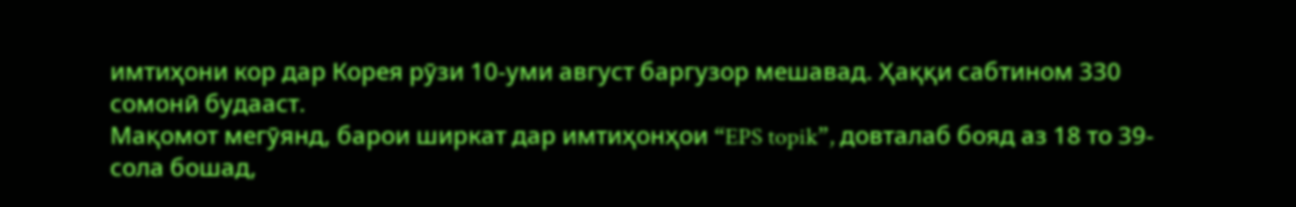имтиҳони кор дар Корея рӯзи 10-уми август баргузор мешавад. Ҳаққи сабтином 330 сомонӣ будааст.
Мақомот мегӯянд, барои ширкат дар имтиҳонҳои “EPS topik”, довталаб бояд аз 18 то 39-сола бошад,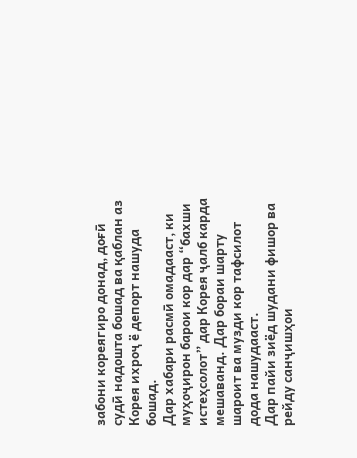забони кореягиро донад, доғӣ судӣ надошта бошад ва қаблан аз Корея ихроҷ ё депорт нашуда бошад.
Дар хабари расмӣ омадааст, ки муҳоҷирон барои кор дар “бахши истеҳсолот” дар Корея ҷалб карда мешаванд. Дар бораи шарту шароит ва музди кор тафсилот дода нашудааст.
Дар пайи зиёд шудани фишор ва рейду санҷишҳои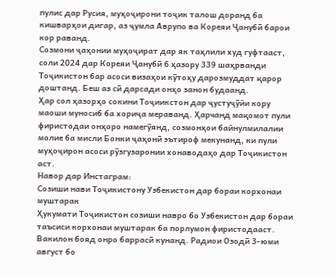пулис дар Русия, муҳоҷирони тоҷик талош доранд ба кишварҳои дигар, аз ҷумла Аврупо ва Кореяи Ҷанубӣ барои кор раванд.
Созмони ҷаҳонии муҳоҷират дар як таҳлили худ гуфтааст, соли 2024 дар Кореяи Ҷанубӣ 6 ҳазору 339 шаҳрванди Тоҷикистон бар асоси визаҳои кӯтоҳу дарозмуддат қарор доштанд. Беш аз сӣ дарсади онҳо занон будаанд.
Ҳар сол ҳазорҳо сокини Тоҷиикстон дар ҷустуҷӯйи кору маоши муносиб ба хориҷа мераванд. Ҳарчанд мақомот пули фиристодаи онҳоро намегӯянд, созмонҳои байнулмилалии молие ба мисли Бонки ҷаҳонӣ эътироф мекунанд, ки пули муҳоҷирон асоси рӯзгузаронии хонаводаҳо дар Тоҷикистон аст.
Навор дар Инстаграм:
Созиши нави Тоҷикистону Узбекистон дар бораи корхонаи муштарак
Ҳукумати Тоҷикистон созиши навро бо Узбекистон дар бораи таъсиси корхонаи муштарак ба порлумон фиристодааст. Вакилон бояд онро баррасӣ кунанд. Радиои Озодӣ 3-юми август бо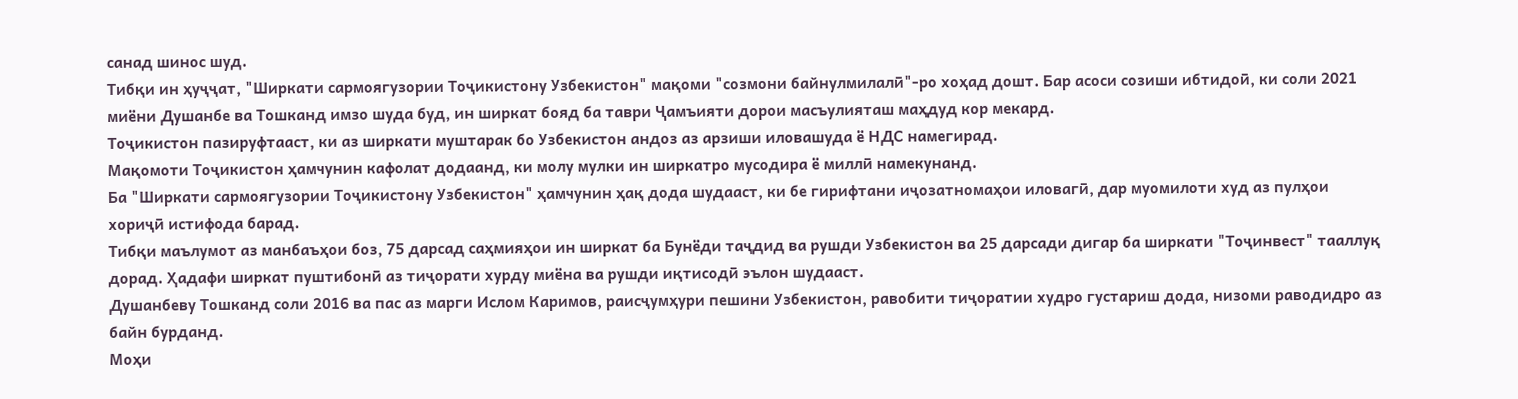санад шинос шуд.
Тибқи ин ҳуҷҷат, "Ширкати сармоягузории Тоҷикистону Узбекистон" мақоми "созмони байнулмилалӣ"-ро хоҳад дошт. Бар асоси созиши ибтидоӣ, ки соли 2021 миёни Душанбе ва Тошканд имзо шуда буд, ин ширкат бояд ба таври Ҷамъияти дорои масъулияташ маҳдуд кор мекард.
Тоҷикистон пазируфтааст, ки аз ширкати муштарак бо Узбекистон андоз аз арзиши иловашуда ё НДС намегирад.
Мақомоти Тоҷикистон ҳамчунин кафолат додаанд, ки молу мулки ин ширкатро мусодира ё миллӣ намекунанд.
Ба "Ширкати сармоягузории Тоҷикистону Узбекистон" ҳамчунин ҳақ дода шудааст, ки бе гирифтани иҷозатномаҳои иловагӣ, дар муомилоти худ аз пулҳои хориҷӣ истифода барад.
Тибқи маълумот аз манбаъҳои боз, 75 дарсад саҳмияҳои ин ширкат ба Бунёди таҷдид ва рушди Узбекистон ва 25 дарсади дигар ба ширкати "Тоҷинвест" тааллуқ дорад. Ҳадафи ширкат пуштибонӣ аз тиҷорати хурду миёна ва рушди иқтисодӣ эълон шудааст.
Душанбеву Тошканд соли 2016 ва пас аз марги Ислом Каримов, раисҷумҳури пешини Узбекистон, равобити тиҷоратии худро густариш дода, низоми раводидро аз байн бурданд.
Моҳи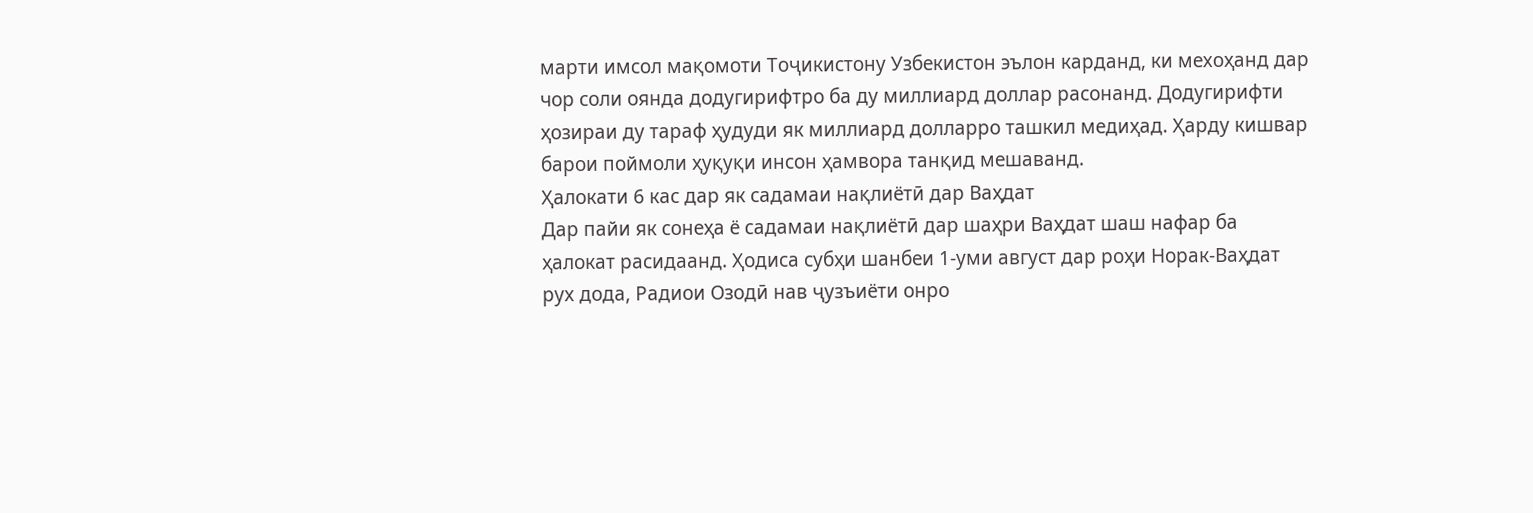марти имсол мақомоти Тоҷикистону Узбекистон эълон карданд, ки мехоҳанд дар чор соли оянда додугирифтро ба ду миллиард доллар расонанд. Додугирифти ҳозираи ду тараф ҳудуди як миллиард долларро ташкил медиҳад. Ҳарду кишвар барои поймоли ҳуқуқи инсон ҳамвора танқид мешаванд.
Ҳалокати 6 кас дар як садамаи нақлиётӣ дар Ваҳдат
Дар пайи як сонеҳа ё садамаи нақлиётӣ дар шаҳри Ваҳдат шаш нафар ба ҳалокат расидаанд. Ҳодиса субҳи шанбеи 1-уми август дар роҳи Норак-Ваҳдат рух дода, Радиои Озодӣ нав ҷузъиёти онро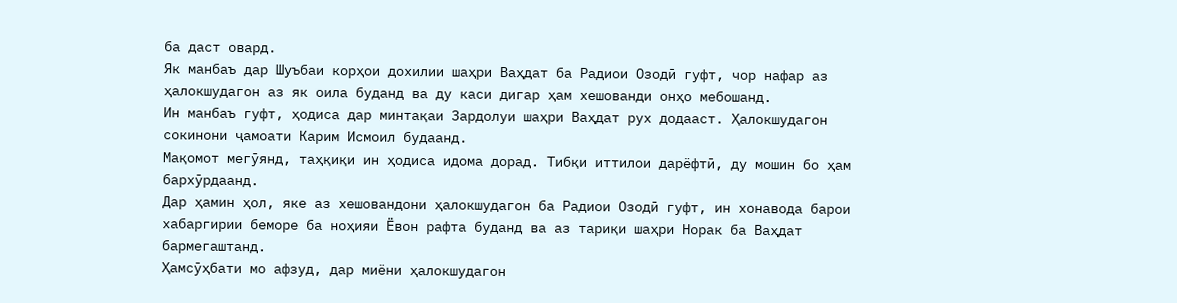ба даст овард.
Як манбаъ дар Шуъбаи корҳои дохилии шаҳри Ваҳдат ба Радиои Озодӣ гуфт, чор нафар аз ҳалокшудагон аз як оила буданд ва ду каси дигар ҳам хешованди онҳо мебошанд.
Ин манбаъ гуфт, ҳодиса дар минтақаи Зардолуи шаҳри Ваҳдат рух додааст. Ҳалокшудагон сокинони ҷамоати Карим Исмоил будаанд.
Мақомот мегӯянд, таҳқиқи ин ҳодиса идома дорад. Тибқи иттилои дарёфтӣ, ду мошин бо ҳам бархӯрдаанд.
Дар ҳамин ҳол, яке аз хешовандони ҳалокшудагон ба Радиои Озодӣ гуфт, ин хонавода барои хабаргирии беморе ба ноҳияи Ёвон рафта буданд ва аз тариқи шаҳри Норак ба Ваҳдат бармегаштанд.
Ҳамсӯҳбати мо афзуд, дар миёни ҳалокшудагон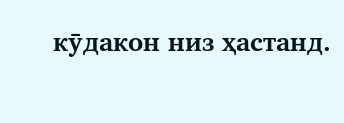кӯдакон низ ҳастанд.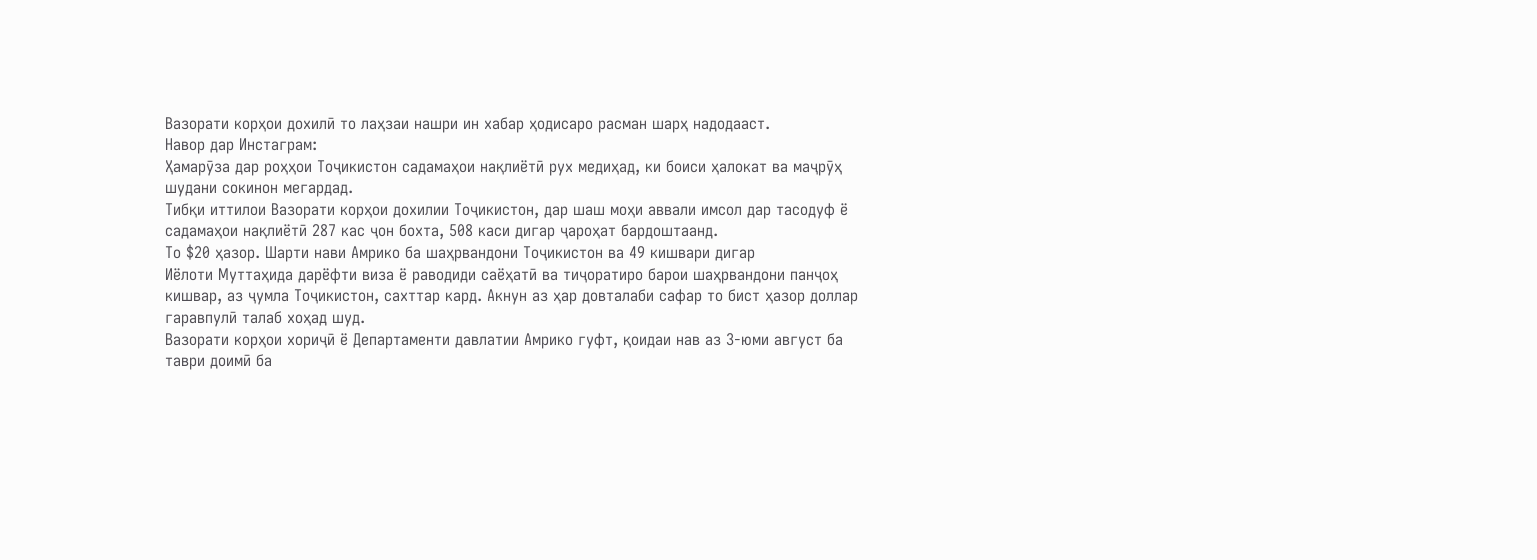Вазорати корҳои дохилӣ то лаҳзаи нашри ин хабар ҳодисаро расман шарҳ надодааст.
Навор дар Инстаграм:
Ҳамарӯза дар роҳҳои Тоҷикистон садамаҳои нақлиётӣ рух медиҳад, ки боиси ҳалокат ва маҷрӯҳ шудани сокинон мегардад.
Тибқи иттилои Вазорати корҳои дохилии Тоҷикистон, дар шаш моҳи аввали имсол дар тасодуф ё садамаҳои нақлиётӣ 287 кас ҷон бохта, 508 каси дигар ҷароҳат бардоштаанд.
То $20 ҳазор. Шарти нави Амрико ба шаҳрвандони Тоҷикистон ва 49 кишвари дигар
Иёлоти Муттаҳида дарёфти виза ё раводиди саёҳатӣ ва тиҷоратиро барои шаҳрвандони панҷоҳ кишвар, аз ҷумла Тоҷикистон, сахттар кард. Акнун аз ҳар довталаби сафар то бист ҳазор доллар гаравпулӣ талаб хоҳад шуд.
Вазорати корҳои хориҷӣ ё Департаменти давлатии Амрико гуфт, қоидаи нав аз 3-юми август ба таври доимӣ ба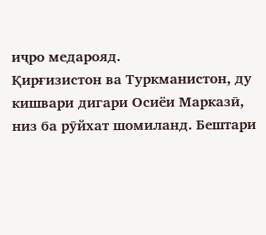иҷро медарояд.
Қирғизистон ва Туркманистон, ду кишвари дигари Осиёи Марказӣ, низ ба рӯйхат шомиланд. Бештари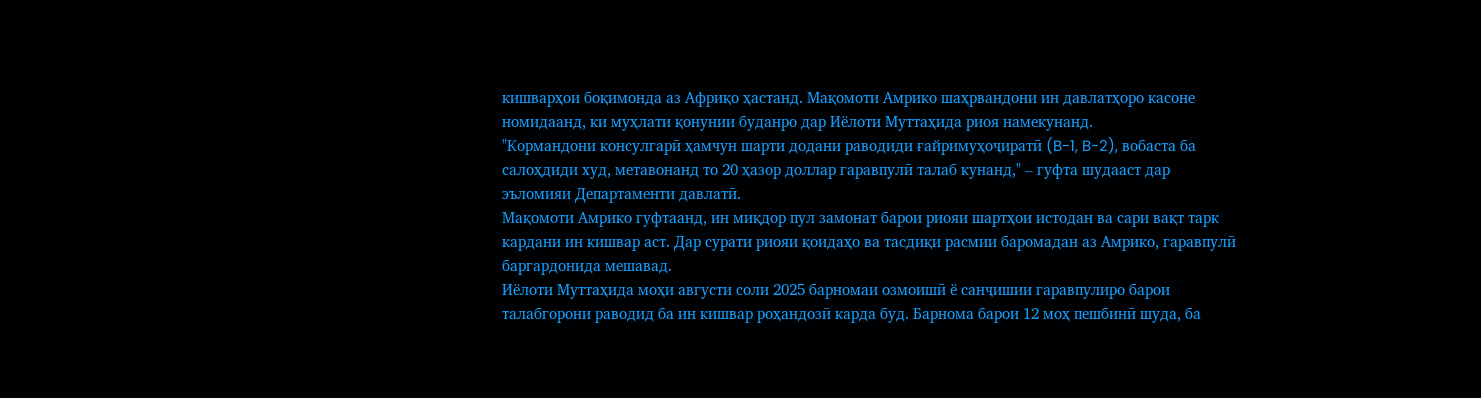кишварҳои боқимонда аз Африқо ҳастанд. Мақомоти Амрико шаҳрвандони ин давлатҳоро касоне номидаанд, ки муҳлати қонунии буданро дар Иёлоти Муттаҳида риоя намекунанд.
"Кормандони консулгарӣ ҳамчун шарти додани раводиди ғайримуҳоҷиратӣ (B-1, B-2), вобаста ба салоҳдиди худ, метавонанд то 20 ҳазор доллар гаравпулӣ талаб кунанд," – гуфта шудааст дар эъломияи Департаменти давлатӣ.
Мақомоти Амрико гуфтаанд, ин миқдор пул замонат барои риояи шартҳои истодан ва сари вақт тарк кардани ин кишвар аст. Дар сурати риояи қоидаҳо ва тасдиқи расмии баромадан аз Амрико, гаравпулӣ баргардонида мешавад.
Иёлоти Муттаҳида моҳи августи соли 2025 барномаи озмоишӣ ё санҷишии гаравпулиро барои талабгорони раводид ба ин кишвар роҳандозӣ карда буд. Барнома барои 12 моҳ пешбинӣ шуда, ба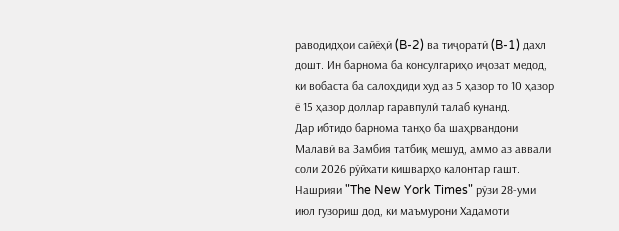раводидҳои сайёҳӣ (B-2) ва тиҷоратӣ (B-1) дахл дошт. Ин барнома ба консулгариҳо иҷозат медод, ки вобаста ба салоҳдиди худ аз 5 ҳазор то 10 ҳазор ё 15 ҳазор доллар гаравпулӣ талаб кунанд.
Дар ибтидо барнома танҳо ба шаҳрвандони Малавӣ ва Замбия татбиқ мешуд, аммо аз аввали соли 2026 рӯйхати кишварҳо калонтар гашт.
Нашрияи "The New York Times" рӯзи 28-уми июл гузориш дод, ки маъмурони Хадамоти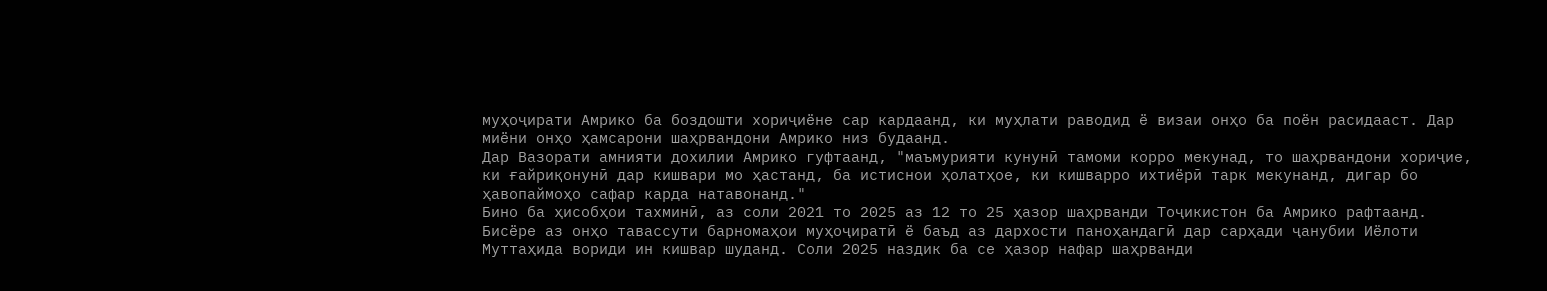муҳоҷирати Амрико ба боздошти хориҷиёне сар кардаанд, ки муҳлати раводид ё визаи онҳо ба поён расидааст. Дар миёни онҳо ҳамсарони шаҳрвандони Амрико низ будаанд.
Дар Вазорати амнияти дохилии Амрико гуфтаанд, "маъмурияти кунунӣ тамоми корро мекунад, то шаҳрвандони хориҷие, ки ғайриқонунӣ дар кишвари мо ҳастанд, ба истиснои ҳолатҳое, ки кишварро ихтиёрӣ тарк мекунанд, дигар бо ҳавопаймоҳо сафар карда натавонанд."
Бино ба ҳисобҳои тахминӣ, аз соли 2021 то 2025 аз 12 то 25 ҳазор шаҳрванди Тоҷикистон ба Амрико рафтаанд. Бисёре аз онҳо тавассути барномаҳои муҳоҷиратӣ ё баъд аз дархости паноҳандагӣ дар сарҳади ҷанубии Иёлоти Муттаҳида вориди ин кишвар шуданд. Соли 2025 наздик ба се ҳазор нафар шаҳрванди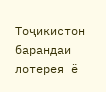Тоҷикистон барандаи лотерея ё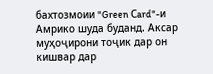бахтозмоии "Green Сard"-и Амрико шуда буданд. Аксар муҳоҷирони тоҷик дар он кишвар дар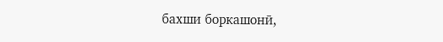бахши боркашонӣ,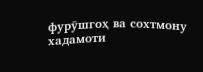фурӯшгоҳ ва сохтмону хадамоти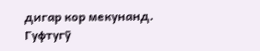дигар кор мекунанд.
Гуфтугӯ